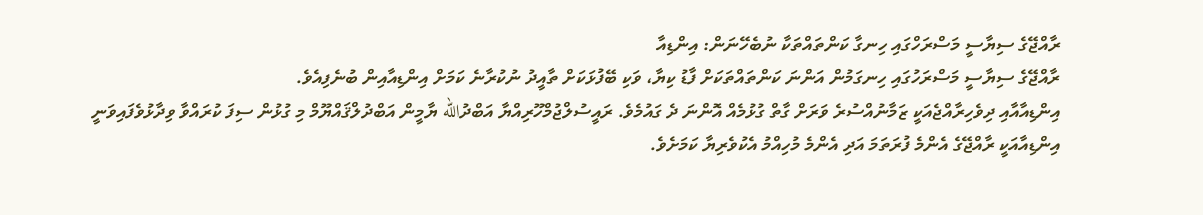ރާއްޖޭގެ ސިޔާސީ މަސްރަހްގައި ހިނގާ ކަންތައްތަކާ ނުބެހޭނަން: އިންޑިއާ
ރާއްޖޭގެ ސިޔާސީ މަސްރަހުގައި ހިނގަމުން އަންނަ ކަންތައްތަކަށް ފާޑު ކިޔާ، ވަކި ބޭފުޅަކަށް ތާއީދު ނުކުރާނެ ކަމަށް އިންޑިއާއިން ބުނެފިއެވެ.
އިންޑިއާއާއި ދިވެހިރާއްޖެއަކީ ޒަމާނުއްސުރެ ވަރަށް ގާތް ގުޅުމެއް އޮންނަ ދެ ގައުމެވެ. ރައީސުލްޖުމްހޫރިއްޔާ އަބްދުالله ޔާމީން އަބްދުލްޤައްޔޫމް މި ގުޅުން ސިފަ ކުރައްވާ ވިދާޅުވެފައިވަނީ އިންޑިއާއަކީ ރާއްޖޭގެ އެންމެ ފުރަތަމަ އަދި އެންމެ މުހިއްމު އެކުވެރިޔާ ކަމަށެވެ.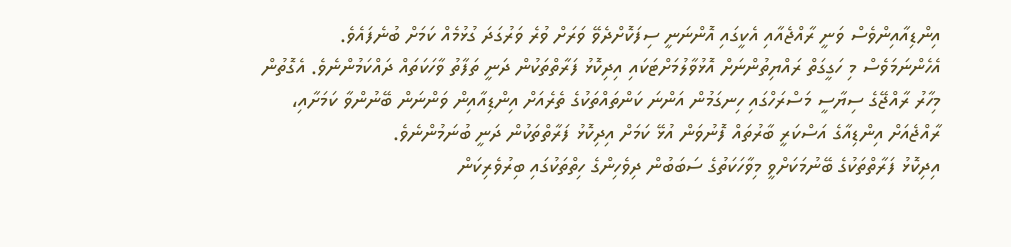އިންޑިއާއިންވެސް ވަނީ ރާއްޖެއާއި އެކީގައި އޮންނަނީ ސިފަކޮށްދެވޭ ވަރަށް ވުރެ ވަރުގަދަ ގުޅުމެއް ކަމަށް ބުނެފައެވެ.
އެހެންނަމަވެސް މި ހަގީގަތް ރައްޔިތުންނަށް އޮޅުވާލުމަށްޓަކައި އިދިކޮޅު ފަރާތްތަކުން ދަނީ ތަފާތު ވާހަކަތައް ދައްކަމުންނެވެ. އެގޮތުން މިހާރު ރާއްޖޭގެ ސިޔާސީ މަސްރަހްގައި ހިނގަމުން އަންނަ ކަންތައްތަކުގެ ތެރެއަށް އިންޑިއާއިން ވަންނަން ބޭނުންވާ ކަމަށާއި، ރާއްޖެއަށް އިންޑިއާގެ އަސްކަރީ ބާރުތައް ފޮނުވަން އުޅޭ ކަމަށް އިދިކޮޅު ފަރާތްތަކުން ދަނީ ބުނަމުންނެވެ.
އިދިކޮޅު ފަރާތްތަކުގެ ބޭނުމަކަށްވީ މިވާހަކަތުގެ ސަބަބުން ދިވެހިންގެ ހިތްތަކުގައި ބިރުވެރިކަން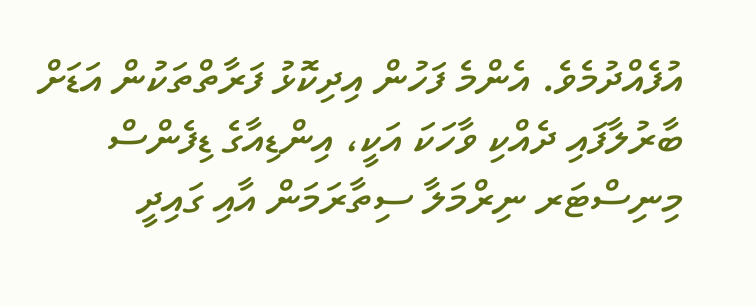އުފެއްދުމެވެ. އެންމެ ފަހުން އިދިކޮޅު ފަރާތްތަކުން އަޑަށް ބާރުލާފައި ދެއްކި ވާހަކަ އަކީ، އިންޑިއާގެ ޑިފެންސް މިނިސްޓަރ ނިރްމަލާ ސިތާރަމަން އާއި ގައިދީ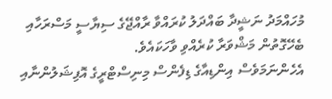މުހައްމަދު ނަޝީދާ ބައްދަލު ކުރައްވާ ރާއްޖޭގެ ސިޔާސީ މަސްރަހާއި ބެހޭގޮތުން މަޝްވަރާ ކުރެއްވި ވާހަކައެވެ.
އެހެންނަމަވެސް އިންޑިއާގެ ޑިފެންސް މިނިސްޓްރީގެ އޮފިޝަލުންނާއި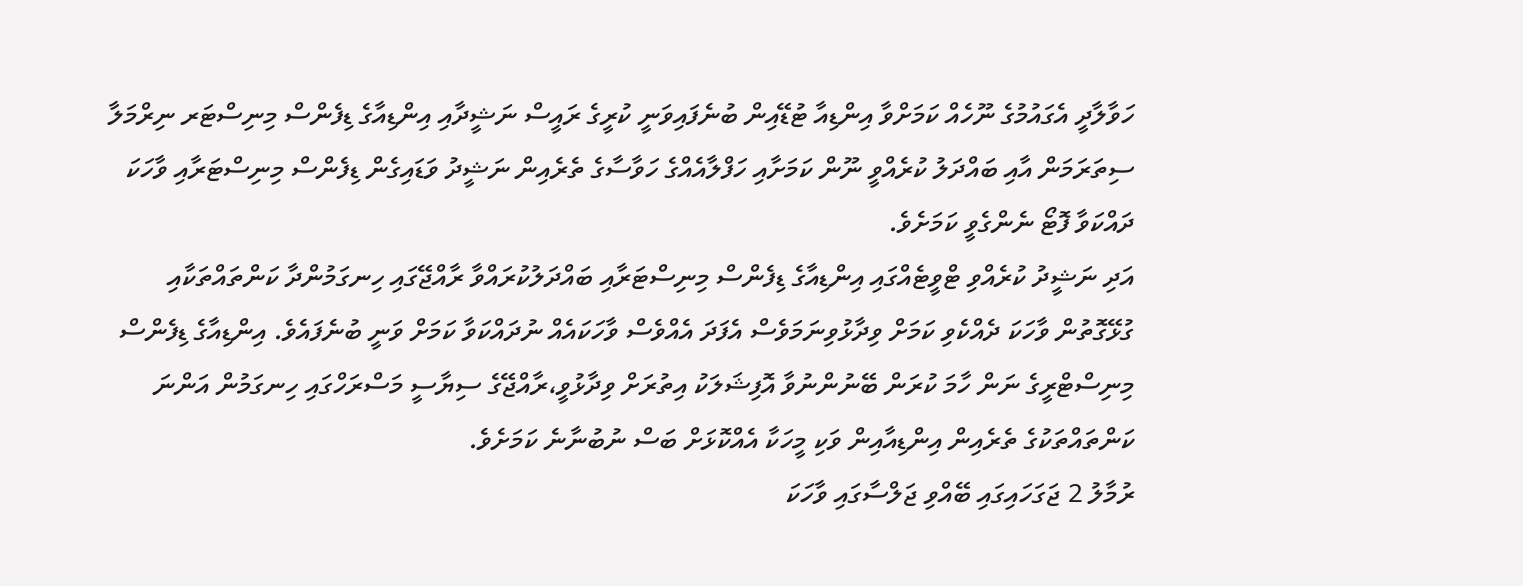ހަވާލާދީ އެގައުމުގެ ނޫހެއް ކަމަށްވާ އިންޑިއާ ޓުޑޭއިން ބުނެފައިވަނީ ކުރީގެ ރައީސް ނަޝީދާއި އިންޑިއާގެ ޑިފެންސް މިނިސްޓަރ ނިރްމަލާ ސިތަރަމަން އާއި ބައްދަލު ކުރެއްވީ ނޫން ކަމަށާއި ހަފްލާއެއްގެ ހަވާސާގެ ތެރެއިން ނަޝީދު ވަޑައިގެން ޑިފެންސް މިނިސްޓަރާއި ވާހަކަ ދައްކަވާ ފޮޓޯ ނެންގެވީ ކަމަށެވެ.
އަދި ނަޝީދު ކުރެއްވި ޓްވީޓެއްގައި އިންޑިއާގެ ޑިފެންސް މިނިސްޓަރާއި ބައްދަލުކުރައްވާ ރާއްޖޭގައި ހިނގަމުންދާ ކަންތައްތަކާއި ގުޅޭގޮތުން ވާހަކަ ދެއްކެވި ކަމަށް ވިދާޅުވިނަމަވެސް އެފަދަ އެއްވެސް ވާހަކައެއް ނުދައްކަވާ ކަމަށް ވަނީ ބުނެފައެވެ. އިންޑިއާގެ ޑިފެންސް މިނިސްޓްރީގެ ނަން ހާމަ ކުރަން ބޭނުންނުވާ އޮފިޝަލަކު އިތުރަށް ވިދާޅުވީ،ރާއްޖޭގެ ސިޔާސީ މަސްރަހްގައި ހިނގަމުން އަންނަ ކަންތައްތަކުގެ ތެރެއިން އިންޑިއާއިން ވަކި މީހަކާ އެއްކޮޅަށް ބަސް ނުބުނާނެ ކަމަށެވެ.
ރުމާލު 2 ޖަގަހައިގައި ބޭއްވި ޖަލްސާގައި ވާހަކަ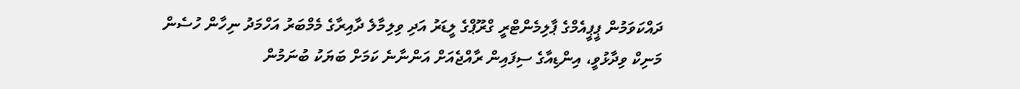ދައްކަވަމުން ޕީޕީއެމްގެ ޕާލިމެންޓްރީ ގްރޫޕްގެ ލީޑަރު އަދި ވިލިމާލެ ދާއިރާގެ މެމްބަރު އަހްމަދު ނިހާން ހުސެން މަނިކް ވިދާޅުވީ، އިންޑިއާގެ ސިފައިން ރާއްޖެއަށް އަންނާނެ ކަމަށް ބަޔަކު ބުނަމުން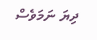ދިޔަ ނަމަވެސް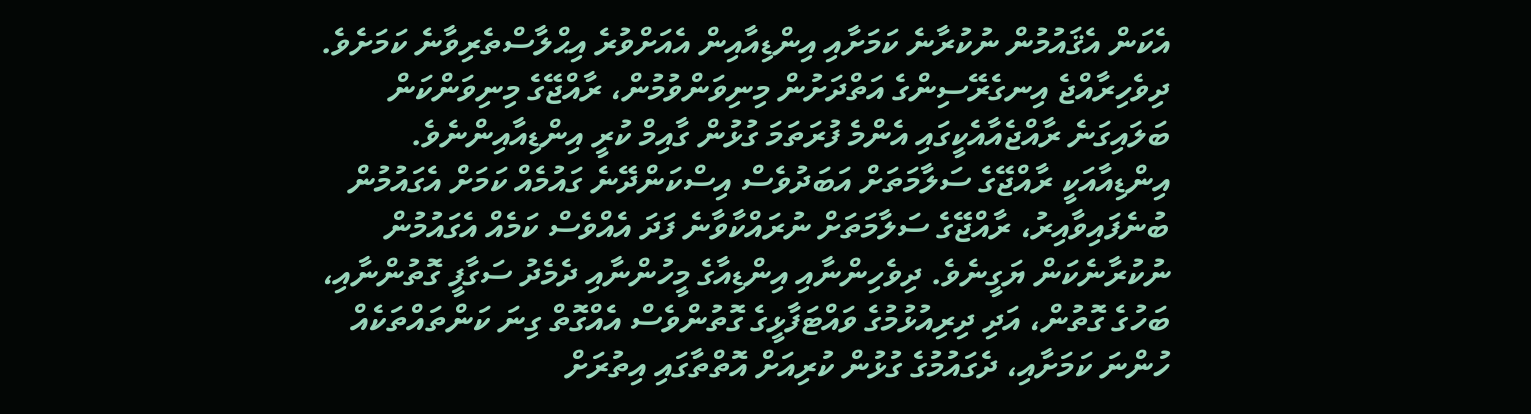އެކަން އެޤައުމުން ނުކުރާނެ ކަމަށާއި އިންޑިއާއިން އެއަށްވުރެ އިޙްލާސްތެރިވާނެ ކަމަށެވެ.
ދިވެހިރާއްޖެ އިނގެރޭސިންގެ އަތްދަށުން މިނިވަންވުމުން، ރާއްޖޭގެ މިނިވަންކަން ބަލައިގަނެ ރާއްޖެއާއެކީގައި އެންމެ ފުރަތަމަ ގުޅުން ގާއިމް ކުރީ އިންޑިއާއިންނެވެ. އިންޑިއާއަކީ ރާއްޖޭގެ ސަލާމަތަށް އަބަދުވެސް އިސްކަންދޭނެ ގައުމެއް ކަމަށް އެގައުމުން ބުނެފައިވާއިރު، ރާއްޖޭގެ ސަލާމަތަށް ނުރައްކާވާނެ ފަދަ އެއްވެސް ކަމެއް އެގައުމުން ނުކުރާނެކަން ޔަގީނެވެ. ދިވެހިންނާއި އިންޑިއާގެ މީހުންނާއި ދެމެދު ސަގާފީ ގޮތުންނާއި، ބަހުގެ ގޮތުން، އަދި ދިރިއުޅުމުގެ ވައްޓަފާޅީގެ ގޮތުންވެސް އެއްގޮތް ގިނަ ކަންތައްތަކެއް ހުންނަ ކަމަށާއި، ދެގައުމުގެ ގުޅުން ކުރިއަށް އޮތްތާގައި އިތުރަށް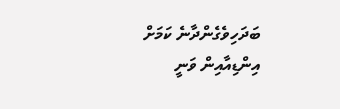ބަދަހިވެގެންދާނެ ކަމަށް އިންޑިއާއިން ވަނީ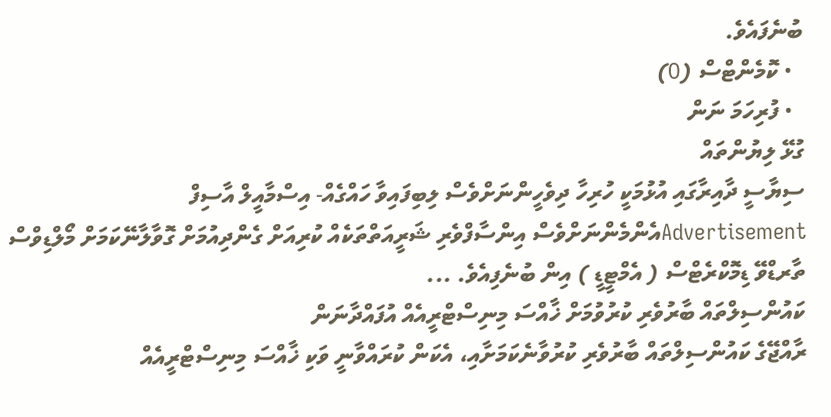ބުނެފައެވެ.
  • ކޮމެންޓްސް (0)
  • ފުރިހަމަ ނަން
ގުޅޭ ލިޔުންތައް
ސިޔާސީ ދާއިރާގައި އުޅުމަކީ ހުރިހާ ދިވެހީންނަށްވެސް ލިބިފައިވާ ހައްގެއް- އިސްމާއީލް އާސިފް
Advertisementއެންމެންނަށްވެސް އިންސާފްވެރި ޝަރީއަތްތަކެއް ކުރިއަށް ގެންދިއުމަށް ގޮވާލާނޭކަމަށް މޯލްޑިވްސް ތާރޑްވޭ ޑިމޮކްރެޓްސް ( އެމްޓީޑީ ) އިން ބުނެފިއެވެ. ...
ކައުންސިލްތައް ބާރުވެރި ކުރުވުމަށް ޚާއްސަ މިނިސްޓްރީއެއް އުފައްދާނަން
ރާއްޖޭގެ ކައުންސިލްތައް ބާރުވެރި ކުރުވާނެކަމަށާއި، އެކަން ކުރައްވާނީ ވަކި ޚާއްސަ މިނިސްޓްރީއެއް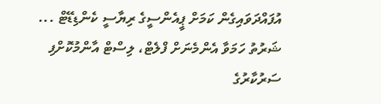އުފައްދަވައިގެން ކަމަށް ޕީއެންސީގެ ރިޔާސީ ކެންޑިޑޭޓް ...
ޝަރުތު ހަމަވާ އެންމެނަށް ފްލެޓް، ލިސްޓް އާންމުކޮށްފި
ސަރުކާރުގެ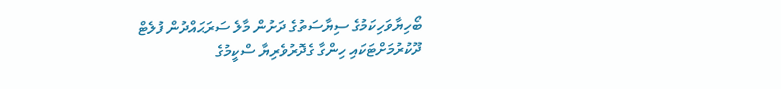ބޯހިޔާވަހިކަމުގެ ސިޔާސަތުގެ ދަށުން މާލެ ސަރަޙައްދުން ފުލެޓް ދޫކުރުމަށްޓަކައި ހިންގާ ގެދޮރުވެރިޔާ ސްކީމުގެ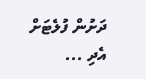ދަށުން ފުލެޓަށް އެދި ...